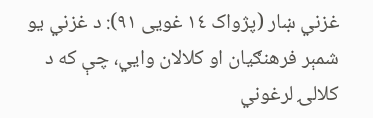غزني ښار (پژواک ١٤ غويى ٩١): د غزني يو شمېر فرهنګيان او کلالان وايي، چې که د کلالۍ لرغوني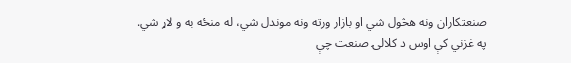صنعتکاران ونه هڅول شي او بازار ورته ونه موندل شي، له منځه به و لاړ شي.
په غزني کې اوس د کلالۍ صنعت چې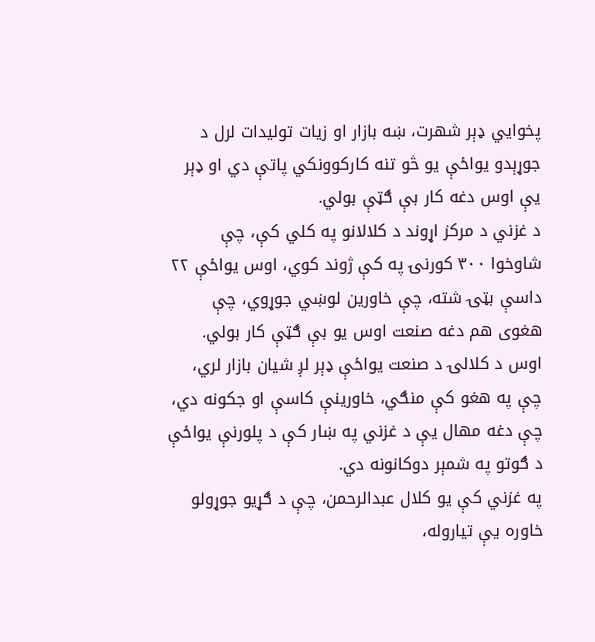پخوايي ډېر شهرت، ښه بازار او زيات توليدات لرل د جوړېدو يواځې يو څو تنه کارکوونکي پاتې دي او ډېر يې اوس دغه کار بې ګټې بولي.
د غزني د مرکز اړوند د کلالانو په کلي کې، چې شاوخوا ٣٠٠ کورنۍ په کې ژوند کوي، اوس يواځې ٢٢ داسې بټۍ شته، چې خاورين لوښي جوړوي، چې هغوى هم دغه صنعت اوس يو بې ګټې کار بولي.
اوس د کلالۍ د صنعت يواځې ډېر لږ شيان بازار لري، چې په هغو کې منګي، خاورينې کاسې او جکونه دي، چې دغه مهال يې د غزني په ښار کې د پلورنې يواځې د ګوتو په شمېر دوکانونه دي.
په غزني کې يو کلال عبدالرحمن، چې د ګړيو جوړولو خاوره يې تياروله،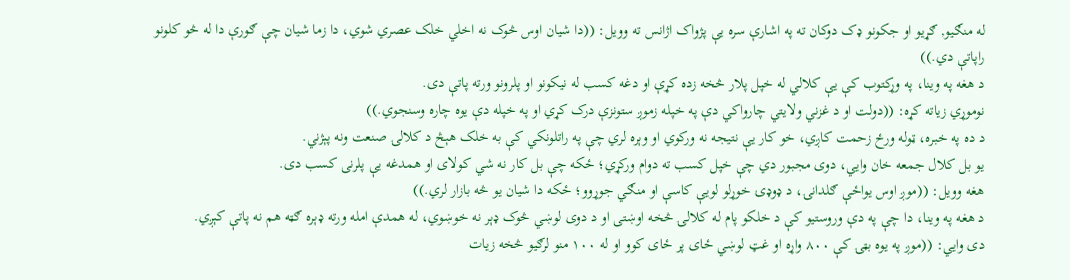له منګيو, ګړيو او جکونو ډک دوکان ته په اشارې سره يې پژواک اژانس ته وويل: ((دا شيان اوس څوک نه اخلي خلک عصري شوي، دا زما شيان چې ګورې دا له څو کلونو راپاتې دي.))
د هغه په وينا، په وړکتوب کې يې کلالي له خپل پلار څخه زده کړې او دغه کسب له نيکونو او پلرونو ورته پاتې دى.
نوموړي زياته کړه: ((دولت او د غزني ولايتي چارواکي دې په خپله زموږ ستونزې درک کړي او په خپله دې يوه چاره وسنجوي.))
د ده په خبره، ټوله ورځ زحمت کاږي، خو کار يې نتيجه نه ورکوي او وېره لري چې په راتلونکي کې به خلک هېڅ د کلالۍ صنعت ونه پېژني.
يو بل کلال جمعه خان وايي، دوى مجبور دي چې خپل کسب ته دوام ورکړي؛ ځکه چې بل کار نه شي کولاى او همدغه يې پلرنى کسب دى.
هغه وويل: ((موږ اوس يواځې ګلدانۍ، د ډوډۍ خوړلو لويې کاسې او منګي جوړوو؛ ځکه دا شيان يو څه بازار لري.))
د هغه په وينا، دا چې په دې وروستيو کې د خلکو پام له کلالۍ څخه اوښتى او د دوى لوښي څوک ډېر نه خوښوي، له همدې امله ورته ډېره ګټه هم نه پاتې کېږي.
دى وايي: ((موږ په يوه بټۍ کې ۸۰۰ واړه او غټ لوښي ځاى پر ځاى کوو او له ۱۰۰ منو لرګيو څخه زيات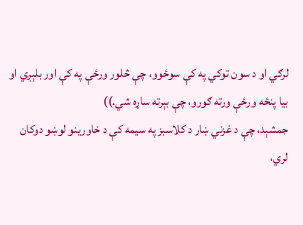لرګي او د سون توکي په کې سوځوو، چې څلور ورځې په کې اور بلېږي او بيا پنځه ورځې ورته ګورو، چې بېرته ساړه شي.))
جمشېد، چې د غزني ښار د کلاسبز په سيمه کې د خاورينو لوښو دوکان لري،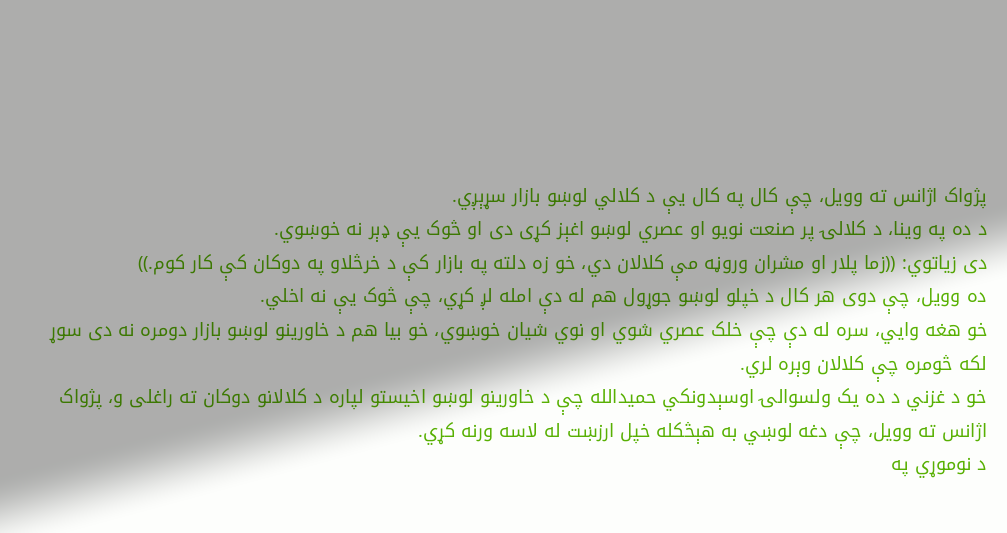پژواک اژانس ته وويل، چې کال په کال يې د کلالي لوښو بازار سړېږي.
د ده په وينا، د کلالۍ پر صنعت نويو او عصري لوښو اغېز کړى دى او څوک يې ډېر نه خوښوي.
دى زياتوي: ((زما پلار او مشران وروڼه مې کلالان دي، خو زه دلته په بازار کې د خرڅلاو په دوکان کې کار کوم.))
ده وويل، چې دوى هر کال د خپلو لوښو جوړول هم له دې امله لږ کړي، چې څوک يې نه اخلي.
خو هغه وايي، سره له دې چې خلک عصري شوي او نوي شيان خوښوي، خو بيا هم د خاورينو لوښو بازار دومره نه دى سوړ لکه څومره چې کلالان وېره لري.
خو د غزني د ده يک ولسوالۍ اوسېدونکي حميدالله چې د خاورينو لوښو اخيستو لپاره د کلالانو دوکان ته راغلى و، پژواک اژانس ته وويل، چې دغه لوښي به هېڅکله خپل ارزښت له لاسه ورنه کړي.
د نوموړي په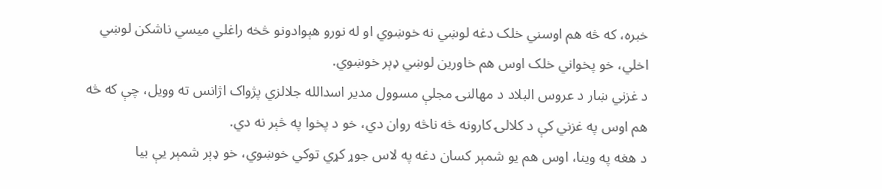خبره، که څه هم اوسني خلک دغه لوښي نه خوښوي او له نورو هېوادونو څخه راغلي ميسي ناشکن لوښي اخلي، خو پخواني خلک اوس هم خاورين لوښي ډېر خوښوي.
د غزني ښار د عروس البلاد د مهالنۍ مجلې مسوول مدير اسدالله جلالزي پژواک اژانس ته وويل، چې که څه هم اوس په غزني کې د کلالۍ کارونه څه ناڅه روان دي، خو د پخوا په څېر نه دي.
د هغه په وينا، اوس هم يو شمېر کسان دغه په لاس جوړ کړي توکي خوښوي، خو ډېر شمېر يې بيا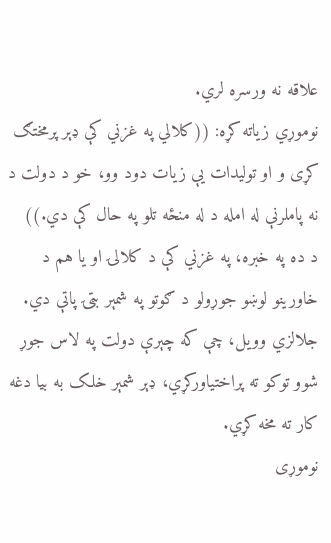علاقه نه ورسره لري.
نوموړي زياته کړه: ((کلالي په غزني کې ډېر پرمختګ کړى و او توليدات يې زيات دود وو، خو د دولت د نه پاملرنې له امله د له منځه تلو په حال کې دي.))
د ده په خبره، په غزني کې د کلالۍ او يا هم د خاورينو لوښو جوړولو د ګوتو په شمېر بټۍ پاتې دي.
جلالزي وويل، چې که چېرې دولت په لاس جوړ شوو توکو ته پراختياورکړي، ډېر شمېر خلک به بيا دغه کار ته مخه کړي.
نوموړى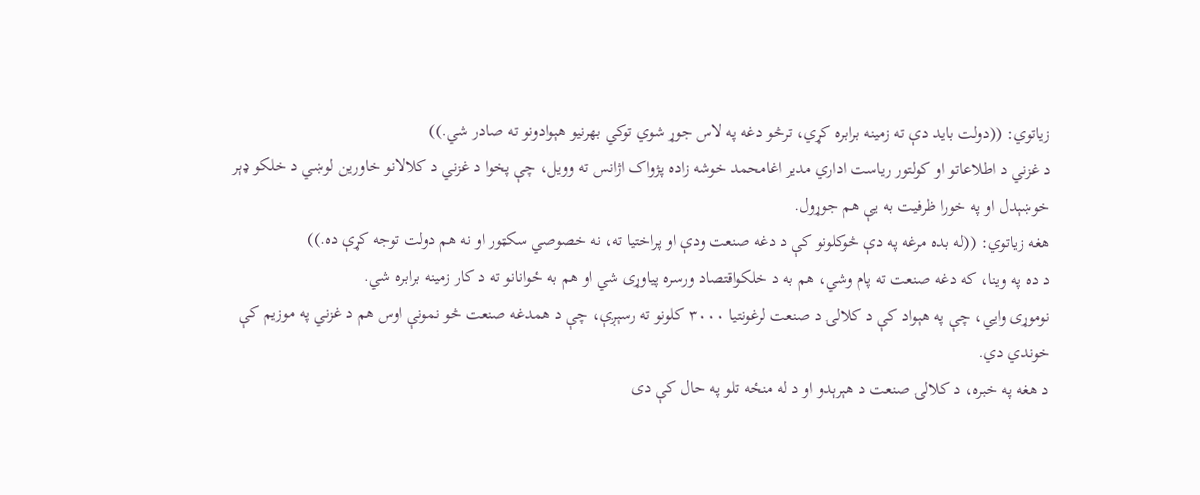زياتوي: ((دولت بايد دې ته زمينه برابره کړي، ترڅو دغه په لاس جوړ شوي توکي بهرنيو هېوادونو ته صادر شي.))
د غزني د اطلاعاتو او كولتور رياست اداري مدير اغامحمد خوشه زاده پژواک اژانس ته وويل، چې پخوا د غزني د كلالانو خاورين لوښي د خلكو ډېر خوښېدل او په خورا ظرفيت به يې هم جوړول.
هغه زياتوي: ((له بده مرغه په دې څوكلونو كې د دغه صنعت ودې او پراختيا ته، نه خصوصي سکټور او نه هم دولت توجه كړې ده.))
د ده په وينا، كه دغه صنعت ته پام وشي، هم به د خلكواقتصاد ورسره پياوړى شي او هم به ځوانانو ته د كار زمينه برابره شي.
نوموړى وايي، چې په هېواد کې د کلالۍ د صنعت لرغونتيا ٣٠٠٠ کلونو ته رسېږې، چې د همدغه صنعت څو نمونې اوس هم د غزني په موزيم کې خوندي دي.
د هغه په خبره، د کلالۍ صنعت د هېرېدو او د له منځه تلو په حال کې دى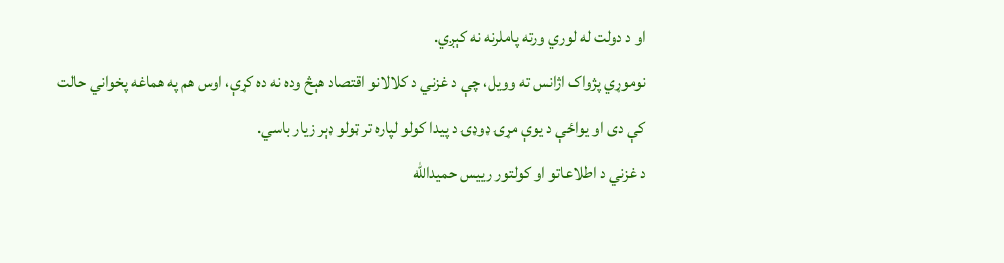او د دولت له لوري ورته پاملرنه نه کېږي.
نوموړي پژواک اژانس ته وويل، چې د غزني د کلالانو اقتصاد هېڅ وده نه ده کړې، اوس هم په هماغه پخواني حالت کې دى او يواځې د يوې مړۍ ډوډۍ د پيدا کولو لپاره تر ټولو ډېر زيار باسي.
د غزني د اطلاعاتو او کولتور رييس حميدالله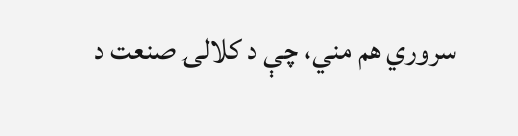سروري هم مني، چې د کلالۍ صنعت د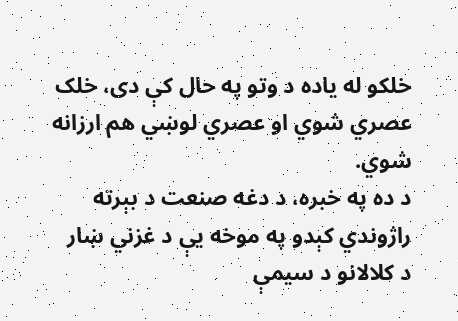خلکو له ياده د وتو په حال کې دى، خلک عصري شوي او عصري لوښي هم ارزانه شوي.
د ده په خبره، د دغه صنعت د بېرته راژوندي کېدو په موخه يې د غزني ښار د کلالانو د سيمې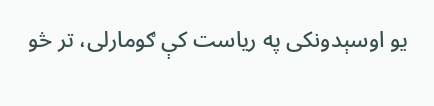يو اوسېدونکى په رياست کې ګومارلى، تر څو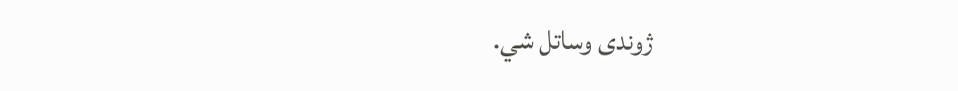ژوندى وساتل شي.